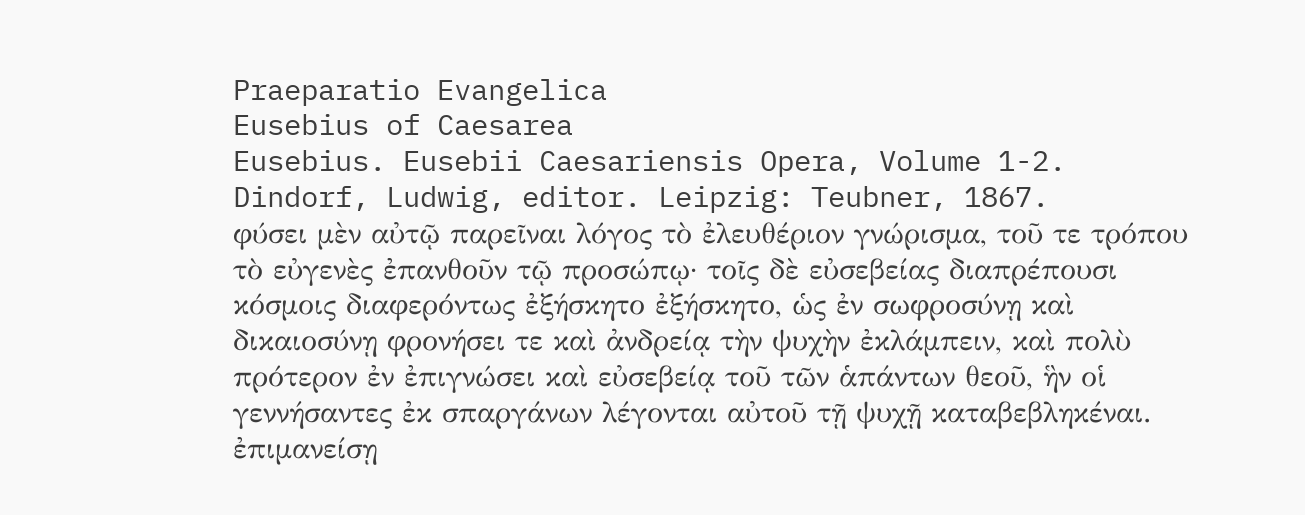Praeparatio Evangelica
Eusebius of Caesarea
Eusebius. Eusebii Caesariensis Opera, Volume 1-2. Dindorf, Ludwig, editor. Leipzig: Teubner, 1867.
φύσει μὲν αὐτῷ παρεῖναι λόγος τὸ ἐλευθέριον γνώρισμα, τοῦ τε τρόπου τὸ εὐγενὲς ἐπανθοῦν τῷ προσώπῳ· τοῖς δὲ εὐσεβείας διαπρέπουσι κόσμοις διαφερόντως ἐξήσκητο ἐξήσκητο, ὡς ἐν σωφροσύνῃ καὶ δικαιοσύνῃ φρονήσει τε καὶ ἀνδρείᾳ τὴν ψυχὴν ἐκλάμπειν, καὶ πολὺ πρότερον ἐν ἐπιγνώσει καὶ εὐσεβείᾳ τοῦ τῶν ἁπάντων θεοῦ, ἣν οἱ γεννήσαντες ἐκ σπαργάνων λέγονται αὐτοῦ τῇ ψυχῇ καταβεβληκέναι.
ἐπιμανείσῃ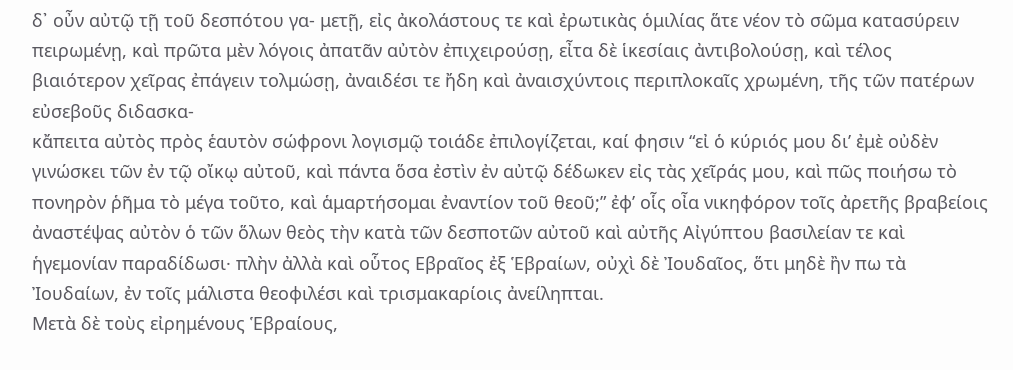δ᾿ οὖν αὐτῷ τῇ τοῦ δεσπότου γα- μετῇ, εἰς ἀκολάστους τε καὶ ἐρωτικὰς ὁμιλίας ἅτε νέον τὸ σῶμα κατασύρειν πειρωμένῃ, καὶ πρῶτα μὲν λόγοις ἀπατᾶν αὐτὸν ἐπιχειρούσῃ, εἶτα δὲ ἱκεσίαις ἀντιβολούσῃ, καὶ τέλος βιαιότερον χεῖρας ἐπάγειν τολμώσῃ, ἀναιδέσι τε ἤδη καὶ ἀναισχύντοις περιπλοκαῖς χρωμένη, τῆς τῶν πατέρων εὐσεβοῦς διδασκα-
κἄπειτα αὐτὸς πρὸς ἑαυτὸν σώφρονι λογισμῷ τοιάδε ἐπιλογίζεται, καί φησιν “εἰ ὁ κύριός μου δι’ ἐμὲ οὐδὲν γινώσκει τῶν ἐν τῷ οἴκῳ αὐτοῦ, καὶ πάντα ὅσα ἐστὶν ἐν αὐτῷ δέδωκεν εἰς τὰς χεῖράς μου, καὶ πῶς ποιήσω τὸ πονηρὸν ῥῆμα τὸ μέγα τοῦτο, καὶ ἁμαρτήσομαι ἐναντίον τοῦ θεοῦ;” ἐφ’ οἷς οἶα νικηφόρον τοῖς ἀρετῆς βραβείοις ἀναστέψας αὐτὸν ὁ τῶν ὅλων θεὸς τὴν κατὰ τῶν δεσποτῶν αὐτοῦ καὶ αὐτῆς Αἰγύπτου βασιλείαν τε καὶ ἡγεμονίαν παραδίδωσι· πλὴν ἀλλὰ καὶ οὗτος Εβραῖος ἐξ Ἑβραίων, οὐχὶ δὲ Ἰουδαῖος, ὅτι μηδὲ ἢν πω τὰ Ἰουδαίων, ἐν τοῖς μάλιστα θεοφιλέσι καὶ τρισμακαρίοις ἀνείληπται.
Μετὰ δὲ τοὺς εἰρημένους Ἑβραίους,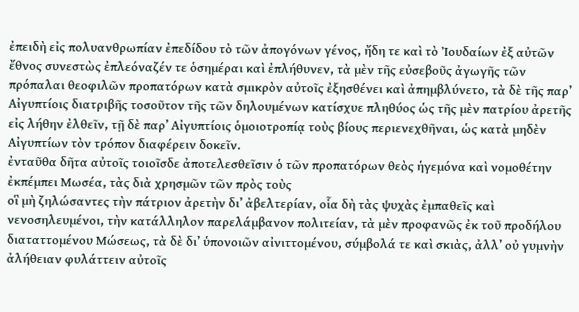ἐπειδὴ εἰς πολυανθρωπίαν ἐπεδίδου τὸ τῶν ἀπογόνων γένος, ἤδη τε καὶ τὸ Ἰουδαίων ἐξ αὐτῶν ἔθνος συνεστὼς ἐπλεόναζέν τε ὁσημέραι καὶ ἐπλήθυνεν, τὰ μὲν τῆς εὐσεβοῦς ἀγωγῆς τῶν πρόπαλαι θεοφιλῶν προπατόρων κατὰ σμικρὸν αὐτοῖς ἐξησθένει καὶ ἀπημβλύνετο, τὰ δὲ τῆς παρ’ Αἰγυπτίοις διατριβῆς τοσοῦτον τῆς τῶν δηλουμένων κατίσχυε πληθύος ὡς τῆς μὲν πατρίου ἀρετῆς εἰς λήθην ἐλθεῖν, τῇ δὲ παρ’ Αἰγυπτίοις ὁμοιοτροπίᾳ τοὺς βίους περιενεχθῆναι, ὡς κατὰ μηδὲν Αἰγυπτίων τὸν τρόπον διαφέρειν δοκεῖν.
ἐνταῦθα δῆτα αὐτοῖς τοιοῖσδε ἀποτελεσθεῖσιν ὁ τῶν προπατόρων θεὸς ἡγεμόνα καὶ νομοθέτην ἐκπέμπει Μωσέα, τὰς διὰ χρησμῶν τῶν πρὸς τοὺς
οἳ μὴ ζηλώσαντες τὴν πάτριον ἀρετὴν δι’ ἀβελτερίαν, οἷα δὴ τὰς ψυχὰς ἐμπαθεῖς καὶ νενοσηλευμένοι, τὴν κατάλληλον παρελάμβανον πολιτείαν, τὰ μὲν προφανῶς ἐκ τοῦ προδήλου διαταττομένου Μώσεως, τὰ δὲ δι’ ὑπονοιῶν αἰνιττομένου, σύμβολά τε καὶ σκιὰς, ἀλλ’ οὐ γυμνὴν ἀλήθειαν φυλάττειν αὐτοῖς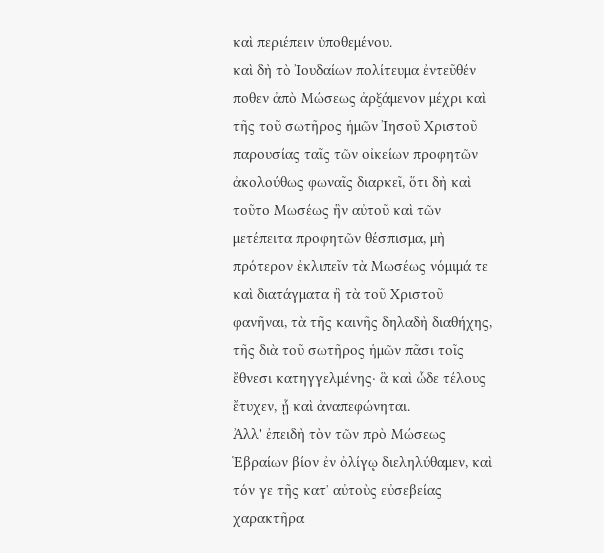καὶ περιέπειν ὑποθεμένου.
καὶ δὴ τὸ Ἰουδαίων πολίτευμα ἐντεῦθέν ποθεν ἀπὸ Μώσεως ἀρξάμενον μέχρι καὶ τῆς τοῦ σωτῆρος ἡμῶν Ἰησοῦ Χριστοῦ παρουσίας ταῖς τῶν οἰκείων προφητῶν ἀκολούθως φωναῖς διαρκεῖ, ὅτι δὴ καὶ τοῦτο Μωσέως ἣν αὐτοῦ καὶ τῶν μετέπειτα προφητῶν θέσπισμα, μὴ πρότερον ἐκλιπεῖν τὰ Μωσέως νόμιμά τε καὶ διατάγματα ἢ τὰ τοῦ Χριστοῦ φανῆναι, τὰ τῆς καινῆς δηλαδὴ διαθήχης, τῆς διὰ τοῦ σωτῆρος ἡμῶν πᾶσι τοῖς ἔθνεσι κατηγγελμένης· ἃ καὶ ὧδε τέλους ἔτυχεν, ᾗ καὶ ἀναπεφώνηται.
Ἀλλ' ἐπειδὴ τὸν τῶν πρὸ Μώσεως Ἑβραίων βίον ἐν ὀλίγῳ διεληλύθαμεν, καὶ τόν γε τῆς κατ᾿ αὐτοὺς εὐσεβείας χαρακτῆρα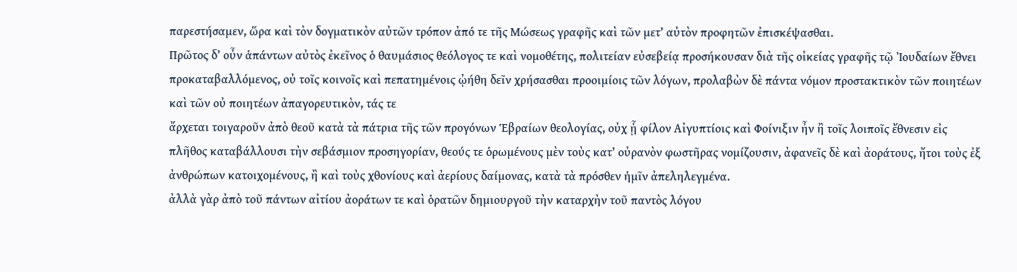παρεστήσαμεν, ὥρα καὶ τὸν δογματικὸν αὐτῶν τρόπον ἀπό τε τῆς Μώσεως γραφῆς καὶ τῶν μετ’ αὐτὸν προφητῶν ἐπισκέψασθαι.
Πρῶτος δ’ οὖν ἁπάντων αὐτὸς ἐκεῖνος ὁ θαυμάσιος θεόλογος τε καὶ νομοθέτης, πολιτείαν εὐσεβείᾳ προσήκουσαν διὰ τῆς οἰκείας γραφῆς τῷ Ἰουδαίων ἔθνει προκαταβαλλόμενος, οὐ τοῖς κοινοῖς καὶ πεπατημένοις ᾠήθη δεῖν χρήσασθαι προοιμίοις τῶν λόγων, προλαβὼν δὲ πάντα νόμον προστακτικὸν τῶν ποιητέων καὶ τῶν οὐ ποιητέων ἀπαγορευτικὸν, τάς τε
ἄρχεται τοιγαροῦν ἀπὸ θεοῦ κατὰ τὰ πάτρια τῆς τῶν προγόνων Ἑβραίων θεολογίας, οὐχ ᾗ φίλον Αἰγυπτίοις καὶ Φοίνιξιν ἦν ἢ τοῖς λοιποῖς ἔθνεσιν εἰς πλῆθος καταβάλλουσι τὴν σεβάσμιον προσηγορίαν, θεούς τε ὁρωμένους μὲν τοὺς κατ’ οὐρανὸν φωστῆρας νομίζουσιν, ἀφανεῖς δὲ καὶ ἀοράτους, ἤτοι τοὺς ἐξ ἀνθρώπων κατοιχομένους, ἢ καὶ τοὺς χθονίους καὶ ἀερίους δαίμονας, κατὰ τὰ πρόσθεν ἡμῖν ἀπεληλεγμένα.
ἀλλὰ γὰρ ἀπὸ τοῦ πάντων αἰτίου ἀοράτων τε καὶ ὁρατῶν δημιουργοῦ τὴν καταρχὴν τοῦ παντὸς λόγου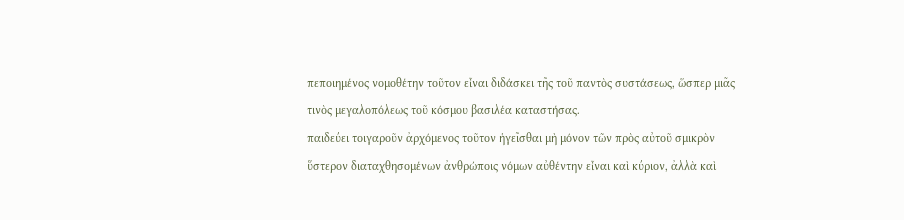πεποιημένος νομοθέτην τοῦτον εἶναι διδάσκει τῆς τοῦ παντὸς συστάσεως, ὥσπερ μιᾶς τινὸς μεγαλοπόλεως τοῦ κόσμου βασιλέα καταστήσας.
παιδεύει τοιγαροῦν ἀρχόμενος τοῦτον ἡγεῖσθαι μὴ μόνον τῶν πρὸς αὐτοῦ σμικρὸν ὕστερον διαταχθησομένων ἀνθρώποις νόμων αὐθέντην εἶναι καὶ κύριον, ἀλλὰ καὶ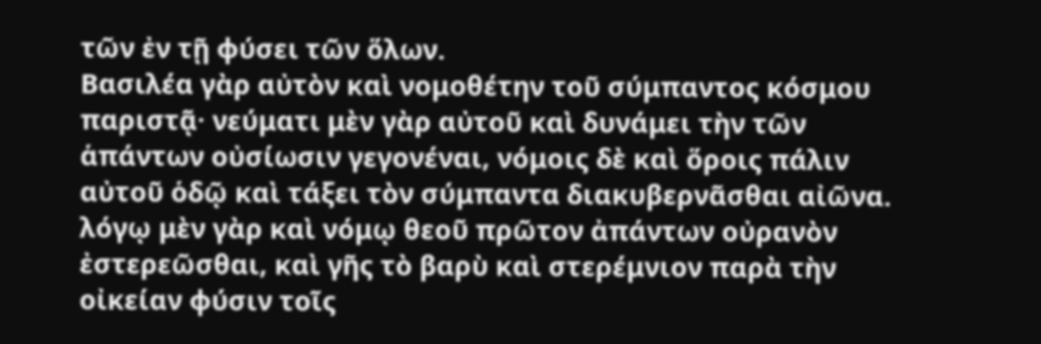τῶν ἐν τῇ φύσει τῶν ὅλων.
Βασιλέα γὰρ αὐτὸν καὶ νομοθέτην τοῦ σύμπαντος κόσμου παριστᾷ· νεύματι μὲν γὰρ αὐτοῦ καὶ δυνάμει τὴν τῶν ἁπάντων οὐσίωσιν γεγονέναι, νόμοις δὲ καὶ ὅροις πάλιν αὐτοῦ ὁδῷ καὶ τάξει τὸν σύμπαντα διακυβερνᾶσθαι αἰῶνα.
λόγῳ μὲν γὰρ καὶ νόμῳ θεοῦ πρῶτον ἀπάντων οὐρανὸν ἐστερεῶσθαι, καὶ γῆς τὸ βαρὺ καὶ στερέμνιον παρὰ τὴν οἰκείαν φύσιν τοῖς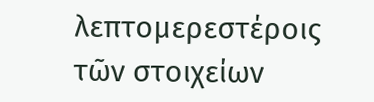λεπτομερεστέροις τῶν στοιχείων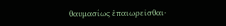θαυμασίως ἐπαιωρεῖσθαι·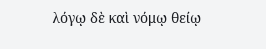λόγῳ δὲ καὶ νόμῳ θείῳ